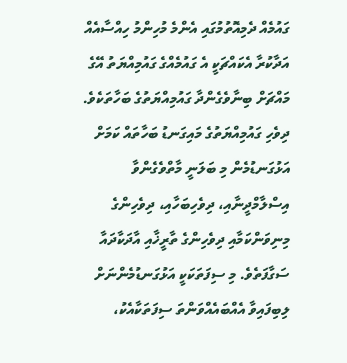ގައުމެއް ދެމިއޮތުމުގައި އެންމެ މުހިންމު ހިއްސާއެއް އަދާކުރާ އެކައްޗަކީ އެ ގައުމެއްގެ ގައުމިއްޔަތު އޭގެ މައްޗަށް ބިނާވެގެންދާ ގައުމިއްޔަތުގެ ބަހާތަކެވެ. ދިވެހި ގައުމިއްޔަތުގެ މައިގަނޑު ބަހާތައް ކަމަށް އަޅުގަނޑުމެން މި ބަލަނީ މާތްވެގެންވާ އިސްލާމްދީނާއި، ދިވެހިބަހާއި، ދިވެހިންގެ މިނިވަންކަމާއި ދިވެހިންގެ ތާރީޚާއި އާދަކާދައާ ސަގާފަތެވެ. މި ސިފަތަކަކީ އަޅުގަނޑުމެންނަށް ލިބިފައިވާ އެއްބައެއްވަންތަ ސިފަތަކާއެކު،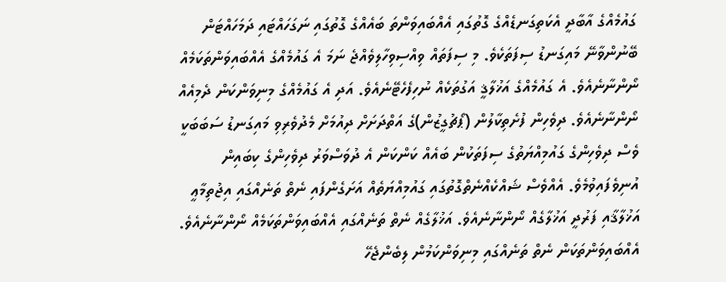ގައުމެއްގެ އާބާދީ އެކަތިގަނޑެއްގެ ގޮތުގައި އެއްބައިވަންތަ ބައެއްގެ ގޮތުގައި ނަގަހައްޓައި ދަމަހައްޓަން ބޭނުންވާނޭ މައިގަނޑު ސިފަތަކެވެ. މި ސިފަތައް ވިއްސިވިހާލިވެއްޖެ ނަމަ އެ ގައުމެއްގެ އެއްބައިވަންތަކަމެއް ނޯންނާނެއެވެ. އެ ގައުމެއްގެ އަޚުލާޤީ އަގުތަކެއް ނުހިފެހެޓޭނެއެވެ. އަދި އެ ގައުމެއްގެ މިނިވަންކަން ދެމިއެއް ނޯންނާނެއެވެ. ދިވެހިން ފުށެތިކާލުން (ޕޯޗުގީޒުން)ގެ އަތްދަށަށް ދިއުމަށް މެދުވެރިވި މައިގަނޑު ސަބަބަކީ ވެސް ދިވެހިންގެ ގައުމިއްޔަތުގެ ސިފަތަކުން ބައެއް ކަންކަން އެ ދުވަސްވަރު ދިވެހިންގެ ކިބައިން އުނިވެފައިވުމެވެ. އެއްވެސް ޝައްކެއްނެތްގޮތުގައި ގައުމިއްޔަތެއް އަށަގެންފައި ނެތް ތަނެއްގައި އިޖުތިމާޢީ އަޚުލާޤާއި ފަރުދީ އަޚުލާގެއް ނޯންނާނެއެވެ. އަޚުލާގެއް ނެތް ތަނެއްގައި އެއްބައިވަންތަކަމެއް ނޯންނާނެއެވެ. އެއްބައިވަންތަކަން ނެތް ތަނެއްގައި މިނިވަންކަމުން ލިބެންޖެހޭ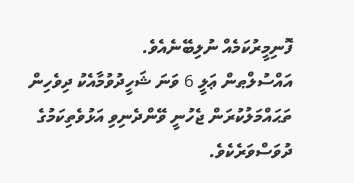ފޮނިމީރުކަމެއް ނުލިބޭނެއެވެ.
އައްސުލްޠން ޢަލީ 6 ވަނަ ޝަހީދުވުމާއެކު ދިވެހިން ތަޙައްމަލުކުރަން ޖެހުނީ ވޭންދެނިވި އަޅުވެތިކަމުގެ ދުވަސްވަރެކެވެ.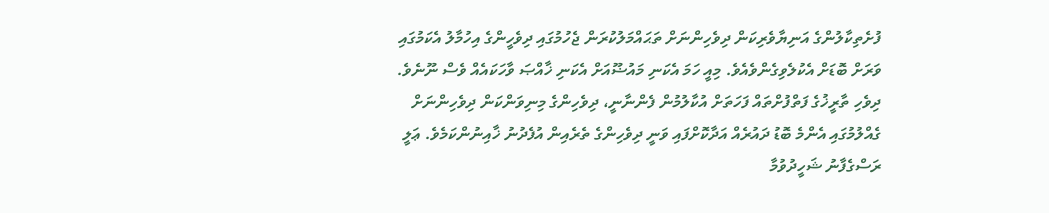ފުށެތިކާލުންގެ އަނިޔާވެރިކަން ދިވެހިންނަށް ތަޙައްމަލުކުރަން ޖެހުމުގައި ދިވެހީންގެ އިހުމާލު އެކަމުގައި ވަރަށް ބޮޑަށް އެކުލެވިގެންވެއެވެ. މިއީ ހަމަ އެކަނި މައުޟޫއަށް އެކަނި ޚާއްޞަ ވާހަކައެއް ވެސް ނޫނެވެ. ދިވެހި ތާރީޚުގެ ފަތްފުށްތައް ފަހަތަށް އުކާލުމުން ފެންނާނީ، ދިވެހިންގެ މިނިވަންކަން ދިވެހިންނަށް ގެއްލުމުގައި އެންމެ ބޮޑު ދައުރެއް އަދާކޮށްފައި ވަނީ ދިވެހިންގެ ތެރެއިން އުފެދުނު ޚާއިނުންކަމެވެ. ޢަލީ ރަސްގެފާނު ޝަހީދުވުމާ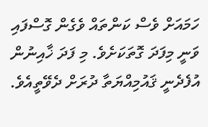ހަމައަށް ވެސް ކަންތައް ވެގެން ގޮސްފައި ވަނީ މިފަދަ ގޮތަކަށެވެ. މި ފަދަ ޚާއިނުން އުފެދެނީ ޤައުމިއްޔަތާ ދުރަށް ދެވޭތީއެވެ.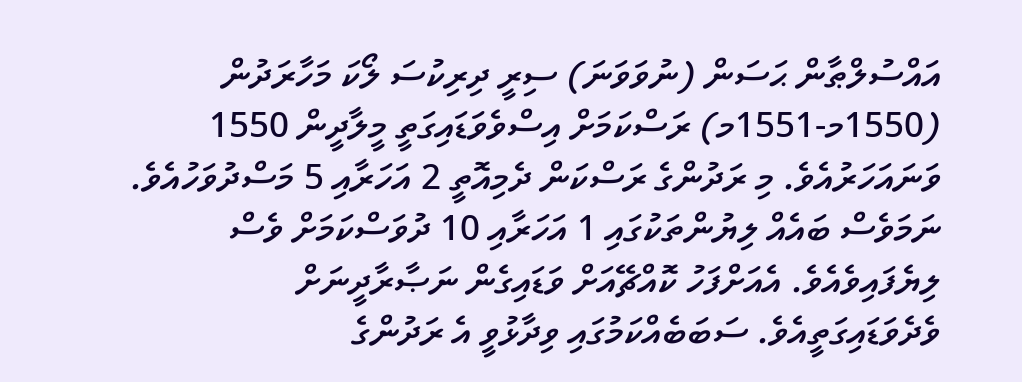އައްސުލްޠާން ޙަސަން (ނުވަވަނަ) ސިރީ ދިރިކުސަ ލޯކަ މަހާރަދުން (1550މ-1551މ) ރަސްކަމަށް އިސްވެވަޑައިގަތީ މީލާދީން 1550 ވަނައަހަރުއެވެ. މި ރަދުންގެ ރަސްކަން ދެމިއޮތީ 2 އަހަރާއި 5 މަސްދުވަހުއެވެ. ނަމަވެސް ބައެއް ލިޔުންތަކުގައި 1 އަހަރާއި 10 ދުވަސްކަމަށް ވެސް ލިޔެފައިވެއެވެ. އެއަށްފަހު ކޮއްޗޭއަށް ވަޑައިގެން ނަޞާރާދީނަށް ވެދެވަޑައިގަތީއެވެ. ސަބަބެއްކަމުގައި ވިދާޅުވީ އެ ރަދުންގެ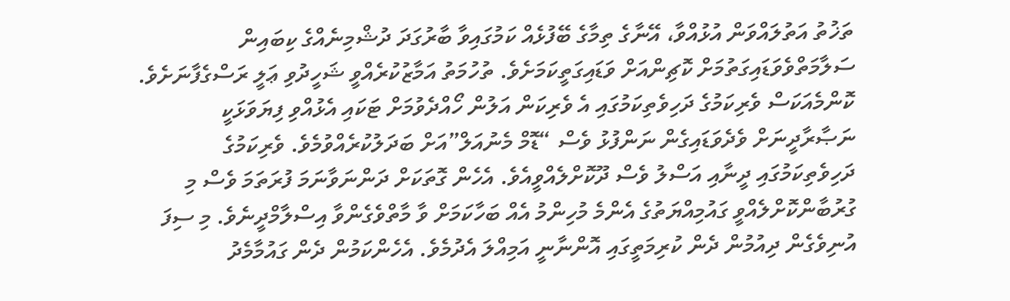ތަޚުތު އަތުލައްވަން އުޅުއްވާ، އޭނާގެ ތިމާގެ ބޭފުޅެއް ކަމުގައިވާ ބާރުގަދަ ދުޝްމިނެއްގެ ކިބައިން ސަލާމަތްވެވަޑައިގަތުމަށް ކޮޗިންއަށް ވަޑައިގަތީކަމަށެވެ. ތުހުމަތު އަމާޒުކުރެއްވީ ޝަހީދުވި ޢަލީ ރަސްގެފާނަށެވެ. ކޮންމެއަކަސް ވެރިކަމުގެ ދަހިވެތިކަމުގައި އެ ވެރިކަން އަލުން ހޯއްދެވުމަށް ޓަކައި އެޅުއްވި ފިޔަވަޅަކީ ނަޞާރާދީނަށް ވެދެވަޑައިގެން ނަންފުޅު ވެސް “ޑޮމް މެނުއަލް”އަށް ބަދަލުކުރެއްވުމެވެ. ވެރިކަމުގެ ދަހިވެތިކަމުގައި ދީނާއި އަސްލު ވެސް ދޫކޮށްލެއްވީއެވެ. އެހެން ގޮތަކަށް ދަންނަވާނަމަ ފުރަތަމަ ވެސް މި ގުރުބާންކޮށްލެއްވީ ގައުމިއްޔަތުގެ އެންމެ މުހިންމު އެއް ބަހާކަމަށް ވާ މާތްވެގެންވާ އިސްލާމްދީނެވެ. މި ސިފަ އުނިވެގެން ދިއުމުން ދެން ކުރިމަތީގައި އޮންނާނީ އަމިއްލަ އެދުމެވެ. އެހެންކަމުން ދެން ގައުމާމެދު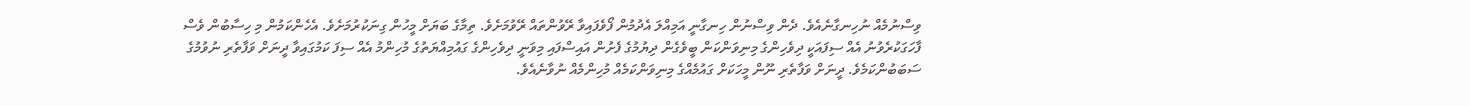ވިސްނުމެއް ނުހިނގާނެއެވެ. ދެން ވިސްނުން ހިނގާނީ އަމިއްލަ އެދުމުން ފޯވެފައިވާ ރޭވުންތައް ރޭވުމަށެވެ. ތިމާގެ ބަޔަށް މީހުން ގިނަކުރުމަށެވެ. އެހެންކަމުން މި ހިސާބުން ވެސް ފާހަގަކުރެވުނު އެއް ސިފައަކީ ދިވެހިންގެ މިނިވަންކަން ބީވެގެން ދިޔުމުގެ ފެށުން އައިސްފައި މިވަނީ ދިވެހިންގެ ގައުމިއްޔަތުގެ މުހިންމު އެއް ސިފަ ކަމުގައިވާ ދީނަށް ވަފާތެރި ނުވުމުގެ ސަބަބުންކަމެވެ. ދީނަށް ވަފާތެރި ނޫން މީހަކަށް ގައުމެއްގެ މިނިވަންކަމެއް މުހިންމެއް ނުވާނެއެވެ.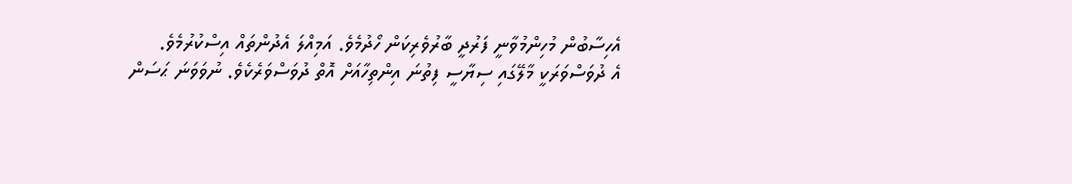އެހިސާބުން މުހިންމުވާނީ ފަރުދީ ބާރުވެރިކަން ހޯދުމެވެ. އަމިއްލަ އެދުންތައް އިސްކުރުމެވެ.
އެ ދުވަސްވަރަކީ މާލޭގައި ސިޔާސީ ފިތުނަ އިންތިހާއަށް އޮތް ދުވަސްވަރެކެވެ. ނުވަވަނަ ޙަސަން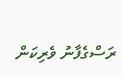ރަސްގެފާނު ވެރިކަން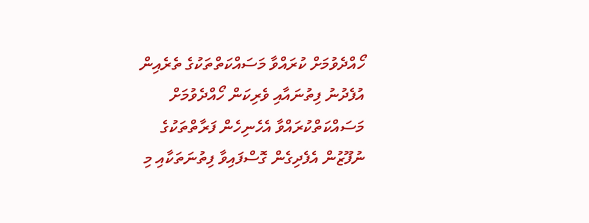ހޯއްދެވުމަށް ކުރައްވާ މަސައްކަތްތަކުގެ ތެރެއިން އުފެދުނު ފިތުނައާއި ވެރިކަން ހޯއްދެވުމަށް މަސައްކަތްކުރައްވާ އެހެނިހެން ފަރާތްތަކުގެ ނުފޫޒުން އެފެދިގެން ގޮސްފައިވާ ފިތުނަތަކާއި މި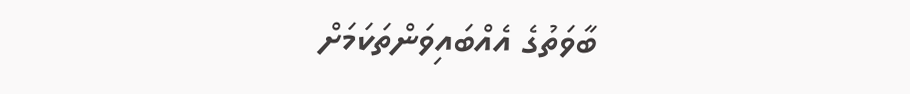ބާވަތުގެ އެއްބައިވަންތަކަމަށް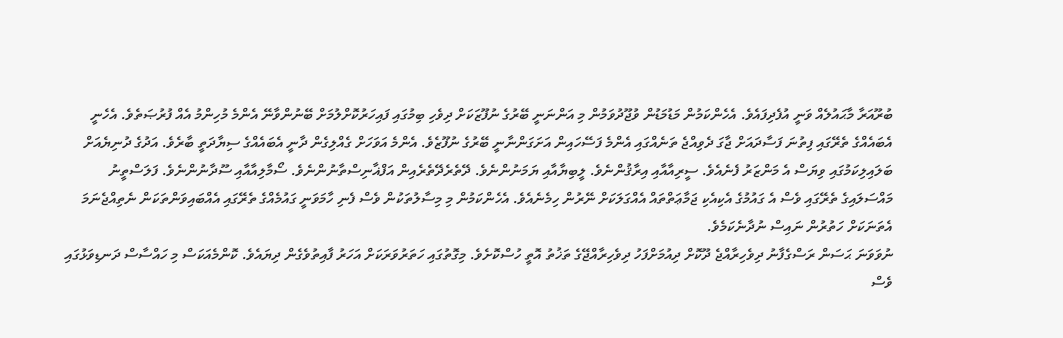ބުރޫއަރާ މާޙައުލެއް ވަނީ އުފެދިފައެވެ. އެހެންކަމުން މަޑުމަޑުން ވުޖޫދުވަމުން މި އަންނަނީ ބޭރުގެ ނުފޫޒަކަށް ދިވެހި ބިމުގައި ފައިހަރުކޮށްލުމަށް ބޭނުންވާނޭ އެންމެ މުހިންމު އެއް ފުރުޞަތެވެ. އެހެނީ އެބައެއްގެ ތެރޭގައި ފިތުނަ ފަސާދައަށް ޖާގަ ދެވިއްޖެ ތަނެއްގައި އެންމެ ފަސޭހައިން އަށަގަންނާނީ ބޭރުގެ ނުފޫޒެވެ. އެންމެ އަވަހަށް ގެއްލިގެން ދާނީ އެބައެއްގެ ސިޔާދަތީ ބާރެވެ. އަދުގެ ދުނިޔެއަށް ބަލައިލިކަމުގައި ވިޔަސް އެ މަންޒަރު ފެނެއެވެ. ސީރިއާއާއި އިރާޤުންނެވެ. ލީބިޔާއާއި ޔަމަނުންނެވެ. ދޭތެރެދޭތެރެއިން އަފްޣާނިސްތާނުންނެވެ. ސޯމާލިއާއާއި ސޫދާނުންނެވެ. ފަލަސްތީނު މައްސަލައިގެ ތެރޭގައި ވެސް އެ ގައުމުގެ އެކިއެކި ޖަމާޢަތްތައް އެއްގަލަކަށް ނޭރުން ހިމެނެއެވެ. އެހެންކަމުން މި މިސާލުތަކުން ވެސް ފެނި ހާމަވަނީ ގައުމެއްގެ ތެރޭގައި އެއްބައިވަންތަކަން ނެތިއްޖެނަމަ އެތަނަކަށް ހަތުރުން ނައިސް ނުދާނެކަމެވެ.
ނުވަވަނަ ޙަސަން ރަސްގެފާނު ދިވެހިރާއްޖެ ދޫކޮށް ދިއުމަށްފަހު ދިވެހިރާއްޖޭގެ ތަޚުތު އޮތީ ހުސްކޮށެވެ. މިގޮތުގައި ހަތަރުވަރަކަށް އަހަރު ފާއިތުވެގެން ދިޔައެވެ. ކޮންމެއަކަސް މި ހައްސާސް ދަނޑިވަޅުގައި ވެސް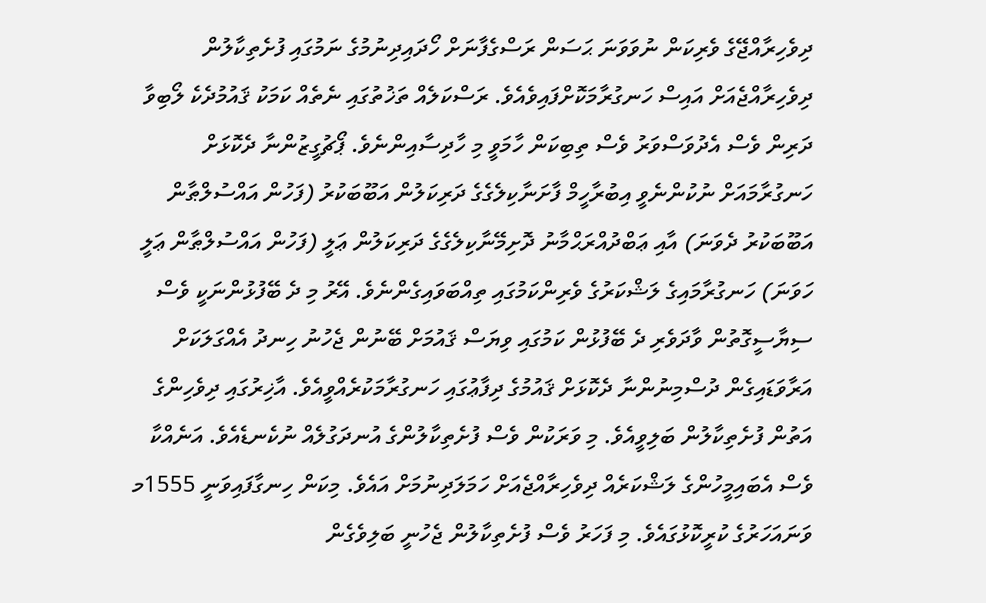ދިވެހިރާއްޖޭގެ ވެރިކަން ނުވަވަނަ ޙަސަން ރަސްގެފާނަށް ހޯދައިދިނުމުގެ ނަމުގައި ފުށެތިކާލުން ދިވެހިރާއްޖެއަށް އައިސް ހަނގުރާމަކޮށްފައިވެއެވެ. ރަސްކަލެއް ތަޚުތުގައި ނެތެއް ކަމަކު ޤައުމުދެކެ ލޯބިވާ ދަރިން ވެސް އެދުވަސްވަރު ވެސް ތިބިކަން ހާމަވީ މި ހާދިސާއިންނެވެ. ޕޯޗުގީޒުންނާ ދެކޮޅަށް ހަނގުރާމައަށް ނުކުންނެވީ އިބުރާހީމް ފާށަނާކިލެގެގެ ދަރިކަލުން އަބޫބަކުރު (ފަހުން އައްސުލްޠާން އަބޫބަކުރު ދެވަނަ) އާއި ޢަބްދުއްރަޙްމާނު ދޮށިމޭނާކިލެގެގެ ދަރިކަލުން ޢަލީ (ފަހުން އައްސުލްޠާން ޢަލީ ހަވަނަ) ހަނގުރާމައިގެ ލަޝްކަރުގެ ވެރިންކަމުގައި ތިއްބަވައިގެންނެވެ. އޭރު މި ދެ ބޭފުޅުންނަކީ ވެސް ސިޔާސީގޮތުން ވާދަވެރި ދެ ބޭފުޅުން ކަމުގައި ވިޔަސް ޤައުމަށް ބޭނުން ޖެހުނު ހިނދު އެއްގަލަކަށް އަރާވަޑައިގެން ދުސްމިނުންނާ ދެކޮޅަށް ޤައުމުގެ ދިފާޢުގައި ހަނގުރާމަކުރެއްވީއެވެ. އާޚިރުގައި ދިވެހިންގެ އަތުން ފުށެތިކާލުން ބަލިވީއެވެ. މި ވަރަކުން ވެސް ފުށެތިކާލުންގެ އުނދަގުލެއް ނުކެނޑެއެވެ. އަނެއްކާ ވެސް އެބައިމީހުންގެ ލަޝްކަރެއް ދިވެހިރާއްޖެއަށް ހަމަލަދިނުމަށް އައެވެ. މިކަން ހިނގާފައިވަނީ 1555މ ވަނައަހަރުގެ ކުރީކޮޅުގައެވެ. މި ފަހަރު ވެސް ފުށެތިކާލުން ޖެހުނީ ބަލިވެގެން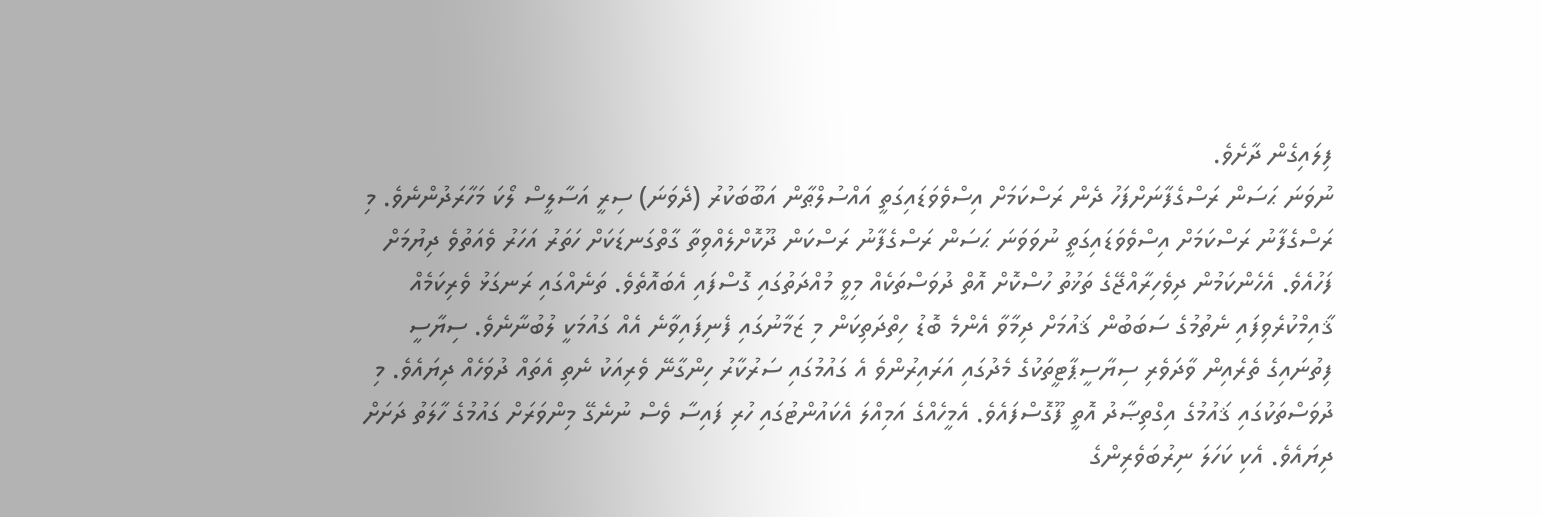ފިލައިގެން ދާށެވެ.
ނުވަނަ ޙަސަން ރަސްގެފާނަށްފަހު ދެން ރަސްކަމަށް އިސްވެވަޑައިގަތީ އައްސުލްޠާން އަބޫބަކުރު (ދެވަނަ) ސިރީ އަސާލީސް ލޯކަ މަހާރަދުންނެވެ. މި ރަސްގެފާނު ރަސްކަމަށް އިސްވެވަޑައިގަތީ ނުވަވަނަ ޙަސަން ރަސްގެފާނު ރަސްކަން ދޫކޮށްލެއްވިތާ ގާތްގަނޑަކަށް ހަތަރު އަހަރު ވެއަތުވެ ދިޔުމަށް ފަހުއެވެ. އެހެންކަމުން ދިވެހިރާއްޖޭގެ ތަޚުތު ހުސްކޮށް އޮތް ދުވަސްތަކެއް މިވީ މުއްދަތުގައި ގޮސްފައި އެބައޮތެވެ. ތަނެއްގައި ރަނގަޅު ވެރިކަމެއް ޤާއިމްކުރެވިފައި ނެތުމުގެ ސަބަބުން ޤައުމަށް ދިމާވާ އެންމެ ބޮޑު ހިތްދަތިކަން މި ޒަމާނުގައި ފެނިފައިވާނެ އެއް ގައުމަކީ ލުބުނާނެވެ. ސިޔާސީ ފިތުނައިގެ ތެރެއިން ވާދަވެރި ސިޔާސީޕާޓީތަކުގެ މެދުގައި އަރައިރުންވެ އެ ގައުމުގައި ސަރުކާރު ހިންގާނޭ ވެރިއަކު ނެތި އެތައް ދުވަހެއް ދިޔައެވެ. މި ދުވަސްތަކުގައި ޤައުމުގެ އިގްތިޞާދު އޮތީ ފޫގޮސްފައެވެ. އެމީހެއްގެ އަމިއްލަ އެކައުންޓުގައި ހުރި ފައިސާ ވެސް ނުނެގޭ މިންވަރަށް ގައުމުގެ ހާލަތު ދަށަށް ދިޔައެވެ. އެކި ކަހަލަ ނިރުބަވެރިންގެ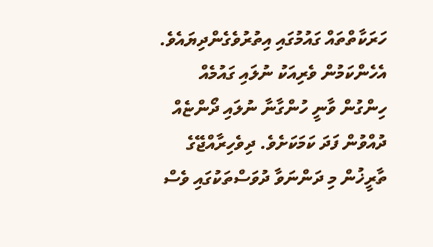ހަރަކާތްތައް ގައުމުގައި އިތުރުވެގެންދިޔައެވެ. އެހެންކަމުން ވެރިއަކު ނުލައި ގައުމެއް ހިންގުން ވާނީ ހުންގާނާ ނުލައި ދޯންޏެއް ދުއްވުން ފަދަ ކަމަކަށެވެ. ދިވެހިރާއްޖޭގެ ތާރީޚުން މި ދަންނަވާ ދުވަސްތަކުގައި ވެސް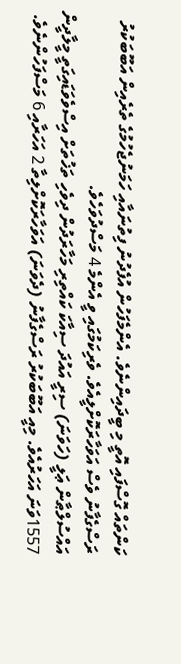ކަންތައް ގޮސްފައި އޮތީ މި ބީދައިންނެވެ. އެންމެފަހުން އުފެދުނު ފިތުނައާއި ހަމަނުޖެހުމުގެ ތެރެއިން އަބޫބަކުރު ރަސްގެފާނު ވެސް އަވަހާރަކޮށްލީއެވެ. ވެރިކަމުގައި ވީ އެންމެ 4 މަސްދުވަހެވެ.
އައްސުލްޠާން ޢަލީ (ހަވަނަ) ސިރީ އައުދަ ސިއާކަ ކައްތިރި މަހާރަދުން ދިވެހި ތަޚުތަށް އިސްވެވަޑައިގަތީ މީލާދީން 1557ވަނަ އަހަރުއެވެ. މިއީ އަބޫބަކުރު ރަސްގެފާނު (ދެވަނަ) އަވަހާރަކޮށްލިތާ 2 އަހަރާއި 6 މަސްފަހުންނެވެ.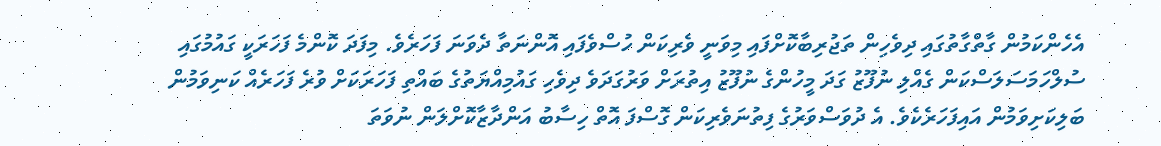އެހެންކަމުން ގާތްގާތުގައި ދިވެހިން ތަޖުރިބާކޮށްފައި މިވަނީ ވެރިކަން ހުސްވެފައި އޮންނަތާ ދެވަނަ ފަހަރެވެ. މިފަދަ ކޮންމެ ފަހަރަކީ ގައުމުގައި ސުލްހަމަސަލަސްކަން ގެއްލި ނުފޫޒު ގަދަ މީހުންގެ ނުފޫޒު އިތުރަށް ވަރުގަދަވެ ދިވެހި ގައުމިއްޔަތުގެ ބައްތި ފަހަރަކަށް ވުރެ ފަހަރެއް ކަނިވަމުން ބަލިކަށިވަމުން އައިފަހަރެކެވެ. އެ ދުވަސްވަރުގެ ފިތުނަވެރިކަން ގޮސްފަ އޮތް ހިސާބު އަންދާޒާކޮށްލަން ނުވަތަ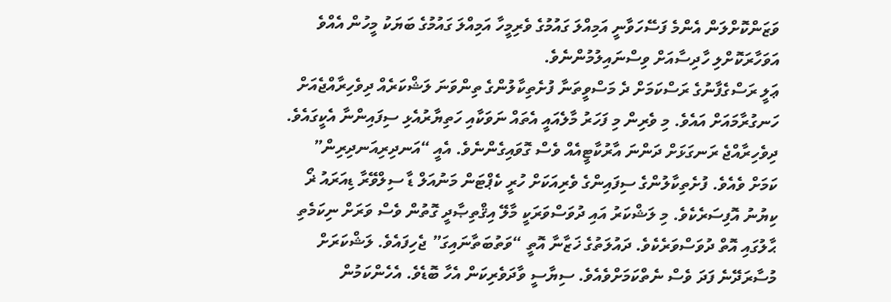ވަޒަންކޮށްލަން އެންމެ ފަސޭހަވާނީ އަމިއްލަ ގައުމުގެ ވެރިމީހާ އަމިއްލަ ގައުމުގެ ބަޔަކު މީހުން އެއްވެ އަވަހާރަކޮށްލި ހާދިސާއަށް ވިސްނައިލުމުންނެވެ.
ޢަލީ ރަސްގެފާނުގެ ރަސްކަމަށް ދެ މަސްވީތަނާ ފުށެތިކާލުންގެ ތިންވަނަ ލަޝްކަރެއް ދިވެހިރާއްޖެއަށް ހަނގުރާމައަށް އައެވެ. މި ވެރިން މި ފަހަރު މާލެއައީ އެތައް ނަވަކާއި ހަތިޔާރުއެޅި ސިފައިންނާ އެކީގައެވެ. ދިވެހިރާއްޖެ ރަނގަޅަށް ދަންނަ އާރުކާޓީއެއް ވެސް ގޮވައިގެންނެވެ. އެއީ “އަނދިރިއަނދިރިން” ކަމަށް ވެއެވެ. ފުށެތިކާލުންގެ ސިފައިންގެ ވެރިއަކަށް ހުރީ ކެޕްޓަން މަނުއަލް ޑާ ސިލްވޭރާ ޑިއަރައު ޜޯ ކިޔުނު އޮފިސަރެކެވެ. މި ލަޝްކަރު އައި ދުވަސްވަރަކީ މާލޭ އިޤްތިޞާދީ ގޮތުން ވެސް ވަރަށް ނިކަމެތި ޙާލުގައި އޮތް ދުވަސްވަރެކެވެ. ދައުލަތުގެ ޚަޒާނާ އޮތީ “ވަތުބަތާނައިގަ” ޖެހިފައެވެ. ލަޝްކަރަށް މުސާރަދޭނެ ފަދަ ވެސް ނެތްކަމަށްވެއެވެ. ސިޔާސީ ވާދަވެރިކަން އެހާ ބޮޑެވެ. އެހެންކަމުން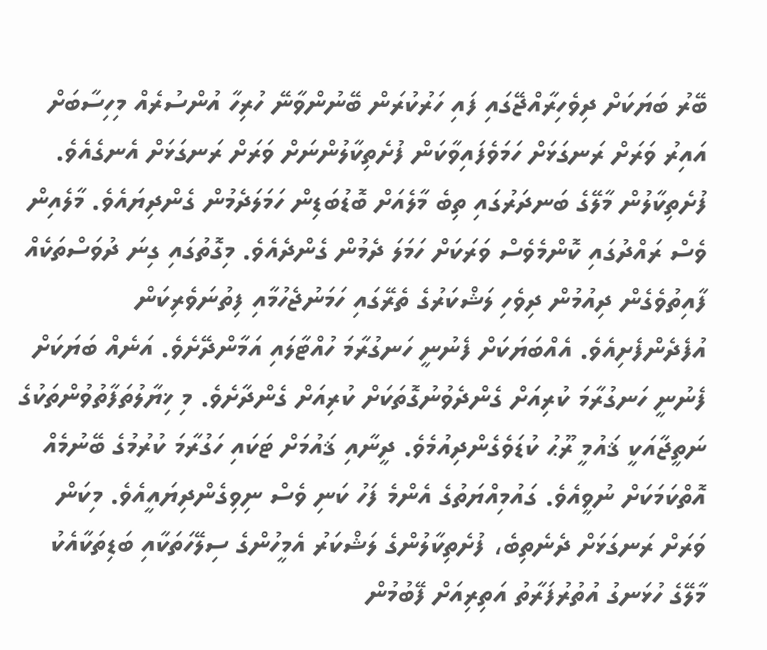ބޭރު ބަޔަކަށް ދިވެހިރާއްޖޭގައި ފައި ހަރުކުރަން ބޭނުންވާނޭ ހުރިހާ އުންސުރެއް މިހިސާބަށް އައިރު ވަރަށް ރަނގަޅަށް ހަމަވެފައިވާކަން ފުށެތިކާލުންނަށް ވަރަށް ރަނގަޅަށް އެނގެއެވެ.
ފުށެތިކާލުން މާލޭގެ ބަނދަރުގައި ތިބެ މާލެއަށް ބޮޑުބަޑިން ހަމަލަދެމުން ގެންދިޔައެވެ. މާލެއިން ވެސް ރައްދުގައި ކޮންމެވެސް ވަރަކަށް ހަމަލަ ދެމުން ގެންދެއެވެ. މިގޮތުގައި ގިނަ ދުވަސްތަކެއް ފާއިތުވެގެން ދިއުމުން ދިވެހި ލަޝްކަރުގެ ތެރޭގައި ހަމަނުޖެހުމާއި ފިތުނަވެރިކަން އުފެދެންފެށިއެވެ. އެއްބަޔަކަށް ފެނުނީ ހަނގުރާމަ ހުއްޓާލައި އަމާންދޭށެވެ. އަނެއް ބަޔަކަށް ފެނުނީ ހަނގުރާމަ ކުރިއަށް ގެންދެވުނުގޮތަކަށް ކުރިއަށް ގެންދާށެވެ. މި ޚިޔާލުތަފާތުވުންތަކުގެ ނަތީޖާއަކީ ޤައުމީ ރޫޙު ކުޑަވެގެންދިއުމެވެ. ދީނާއި ޤައުމަށް ޓަކައި ހަގުރާމަ ކުރުމުގެ ބޭނުމެއް އޮތްކަމަކަށް ނުވީއެވެ. ގައުމިއްޔަތުގެ އެންމެ ފަހު ކަނި ވެސް ނިވިގެންދިޔައީއެވެ. މިކަން ވަރަށް ރަނގަޅަށް ދެނެތިބެ، ފުށެތިކާލުންގެ ލަޝްކަރު އެމީހުންގެ ސިލޭހަތަކާއި ބަޑިތަކާއެކު މާލޭގެ ހުޅަނގު އުތުރުފަރާތު އަތިރިއަށް ފޭބުމުން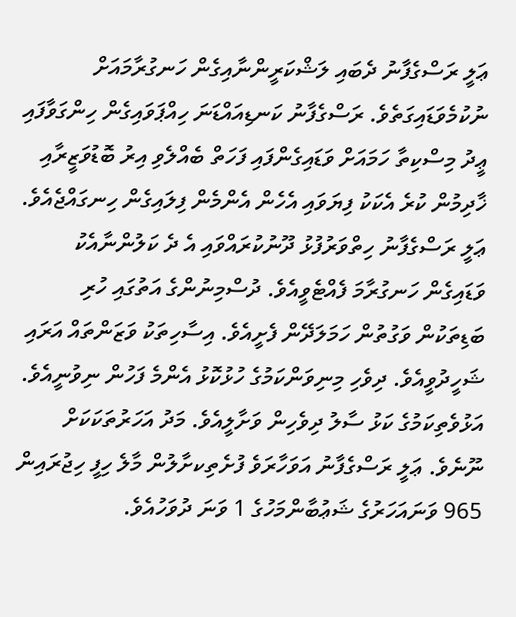ޢަލީ ރަސްގެފާނު ދެބައި ލަޝްކަރީންނާއިގެން ހަނގުރާމައަށް ނުކުމެވަޑައިގަތެވެ. ރަސްގެފާނު ކަނޑިއައްޑަނަ ހިއްޕަވައިގެން ހިންގަވާފައި ޢީދު މިސްކިތާ ހަމައަށް ވަޑައިގެންފައި ފަހަތް ބެއްލެވި އިރު ބޮޑުވަޒީރާއި ޚާދިމުން ކުރެ އެކަކު ފިޔަވައި އެހެން އެންމެން ފިލައިގެން ހިނގައްޖެއެވެ. ޢަލީ ރަސްގެފާނު ހިތްވަރުފުޅު ދޫނުކުރައްވައި އެ ދެ ކަލުންނާއެކު ވަޑައިގެން ހަނގުރާމަ ފެއްޓެވީއެވެ. ދުސްމިނުންގެ އަތުގައި ހުރި ބަޑިތަކުން ވަގުތުން ހަމަލަދޭން ފެށީއެވެ. އިސާހިތަކު ވަޒަންތައް އަރައި ޝަހީދުވީއެވެ. ދިވެހި މިނިވަންކަމުގެ ހުޅުކޮޅު އެންމެ ފަހުން ނިވުނީއެވެ. އަޅުވެތިކަމުގެ ކަޅު ސާލު ދިވެހިން ވަށާލީއެވެ. މަދު އަހަރުތަކަކަށް ނޫނެވެ. ޢަލީ ރަސްގެފާނު އަވަހާރަވެ ފުށެތިކށާލުން މާލެ ހިފީ ހިޖުރައިން 965 ވަނައަހަރުގެ ޝަޢުބާންމަހުގެ 1 ވަނަ ދުވަހުއެވެ.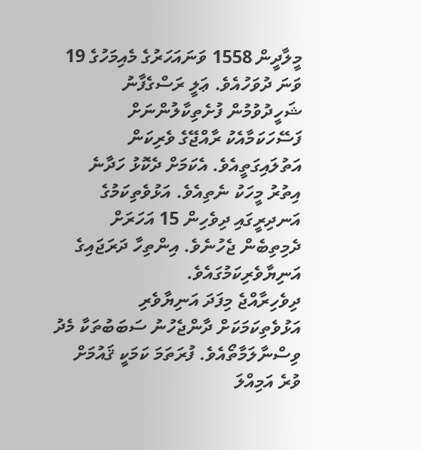މީލާދީން 1558 ވަނައަހަރުގެ މެއިމަހުގެ 19 ވަނަ ދުވަހުއެވެ. ޢަލީ ރަސްގެފާނު ޝަހީދުވުމުން ފުށެތިކާލުންނަށް ފަސޭހަކަމާއެކު ރާއްޖޭގެ ވެރިކަން އަތުލައިގަތީއެވެ. އެކަމަށް ދެކޮޅު ހަދާނެ އިތުރު މީހަކު ނެތިއެވެ. އަޅުވެތިކަމުގެ އަނދިރީގައި ދިވެހިން 15 އަހަރަށް ދެމިތިބެން ޖެހުނެވެ. އިންތިހާ ދަރަޖައިގެ އަނިޔާވެރިކަމުގައެވެ.
ދިވެހިރާއްޖެ މިފަދަ އަނިޔާވެރި އަޅުވެތިކަމަކަށް ދާންޖެހުނު ސަބަބުތަކާ މެދު ވިސްނާލަމާތޯއެވެ. ފުރަތަމަ ކަމަކީ ޤައުމަށް ވުރެ އަމިއްލަ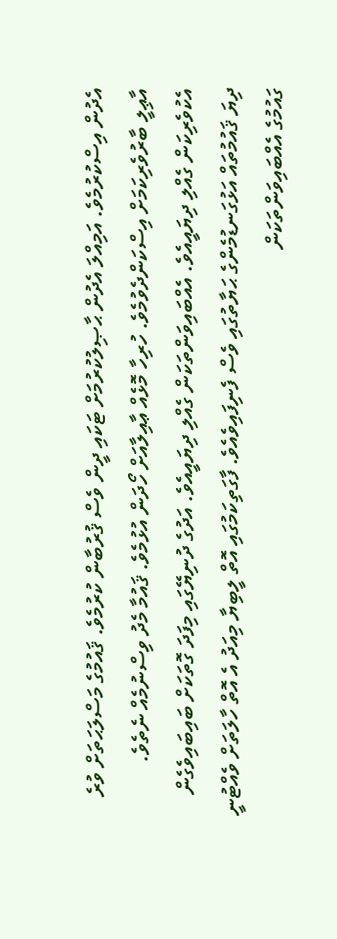އެދުން އިސްކުރުމެވެ. އަމިއްލަ އެދުން ޙާޞިލުކުރުމަށް ޓަކައި ދީން ވެސް ޤުރުބާން ކުރުމެވެ. ޤައުމުގެ މަސްލަޙަތަށް ވުރެ އާޢިލީ ބާރުވެރިކަމަށް އިސްކަންދެވުމެވެ. ހުރިހާ މޮޅެއް ޢާއިލާއަށް ހޯދަން އުޅުމެވެ. ޤައުމާ މެދު ވިސްނުމެއް ނެތެވެ. އެކުވެރިކަން ގެއްލި ދިޔައީއެވެ. އެއްބައިވަންތަކަން ގެއްލި ދިޔައީއެވެ. އަދުގެ ދުނިޔޭގައި މިފަދަ ގޮތަކަށް ބައިބައިވެގެން ދިޔަ ޤައުމުތައް އަޅުގަނޑުމެންގެ ޙަޔާތުގައި ވެސް ފެނިފައިވެއެވެ. ފާގަތިކަމުގައި އޮތް ލީބިޔާ މިއަދު އެ އޮތް ހާލަތަށް ވެއްޓުނީ ގައުމުގެ އެއްބައިވަންތަކަން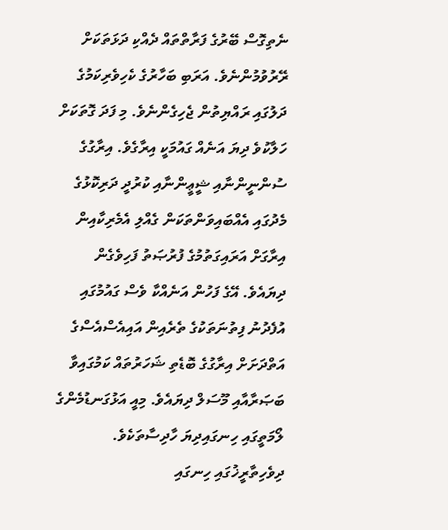ނެތިގޮސް ބޭރުގެ ފަރާތްތައް ދެއްކި ދަޅަތަކަށް ރޭރުވުމުންނެވެ. އަރަބި ބަހާރުގެ ކެހިވެރިކަމުގެ ދަލުގައި ރައްޔިތުން ޖެހިގެންނެވެ. މި ފަދަ ގޮތަކަށް ހަލާކުވެ ދިޔަ އަނެއް ގައުމަކީ އިރާގެވެ. އިރާގުގެ ސުންނީންނާއި ޝީޢީންނާއި ކުރުދީ ދަރިކޮޅުގެ މެދުގައި އެއްބައިވަންތަކަން ގެއްލި އެމެރިކާއިން އިރާގަށް އަރައިގަތުމުގެ ފުރުޞަތު ފަހިވެގެން ދިޔައެވެ. އޭގެ ފަހުން އަނެއްކާ ވެސް ގައުމުގައި އުފެދުނު ފިތުނަތަކުގެ ތެރެއިން އައިއެސްއެސްގެ އަތްދަށަށް އިރާގުގެ ބޮޑެތި ޝަހަރުތައް ކަމުގައިވާ ބަޞަރާއާއި މޫސަލް ދިޔައެވެ. މިއީ އަޅުގަނޑުމެންގެ ލޯމަތީގައި ހިނގައިދިޔަ ހާދިސާތަކެވެ. ދިވެހިތާރީޚުގައި ހިނގައި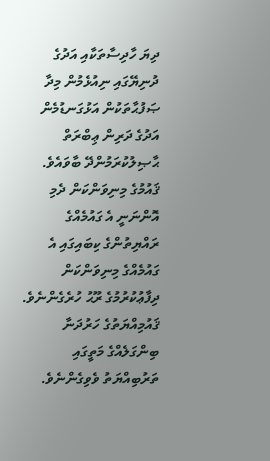ދިޔަ ހާދިސާތަކާއި އަދުގެ ދުނިޔޭގައި ނިއުޅެމުން މިދާ ޞަފުޙާތަކުން އަޅުގަނޑުމެން އަދުގެ ދަރިން ޢިބްރަތް ޙާޞިލުކުރަމުންދޭ ބާވައެވެ.
ޤައުމުގެ މިނިވަންކަން ދެމި އޮންނަނީ އެ ގައުމެއްގެ ރައްޔިތުންގެ ކިބައިގައި އެ ގައުމެއްގެ މިނިވަންކަން ދިފާޢުކުރުމުގެ ރޫޙު ހުރެގެންނެވެ. ޤައުމިއްޔަތުގެ ހަރުދަނާ ބިންގަލެއްގެ މަތީގައި ތަރުބިއްޔަތު ވެވިގެންނެވެ.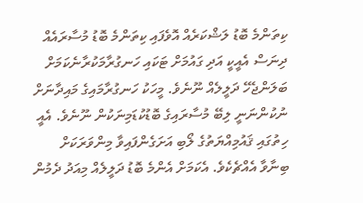ކިތަންމެ ބޮޑު ލަޝްކަރެއް އޮވެފައި ކިތަންމެ ބޮޑު މުސާރައެއް ދިނަސް އެއީކީ އަދި ގައުމަށް ޓަކައި ހަނގުރާމަކުރާނެކަމަށް ބަލަންޖެހޭ ދަލީލެއް ނޫނެވެ. މީހަކު ހަނގުރާމައިގެ މައިދާނަށް ނުކުންނަނީ ލިބޭ މުސާރައިގެ ބޮޑުކުޑަމިނަކުން ނޫނެވެ. އެއީ ހިތުގައި ޤައުމިއްޔަތުގެ ލޯބި އަށަގެންފައިވާ މިންވަރަކަށް ބިނާވާ އެއްޗެކެވެ. އެކަމަށް އެންމެ ބޮޑު ދަލީލެއް މިއަދު ދެމުން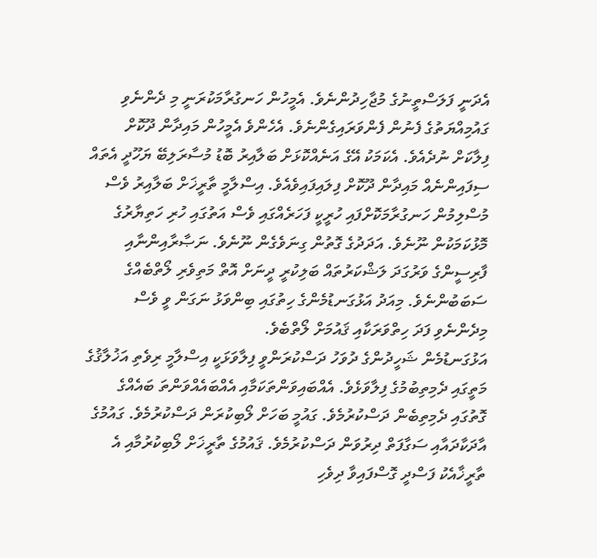އެދަނީ ފަލަސްތީނުގެ މުޖާހިދުންނެވެ. އެމީހުން ހަނގުރާމަކުރަނީ މި ދެންނެވި ގައުމިއްޔަތުގެ ފެނުން ފެންވަރައިގެންނެވެ. އެހެންވެ އެމީހުން މައިދާން ދޫކޮށް ފިލާކަށް ނުދެއެވެ. އެކަމަކު އޭގެ އަނެއްކޮޅަށް ބަލާއިރު ބޮޑު މުސާރަލިބޭ ޔަހޫދީ އެތައް ސިފައިންނެއް މައިދާން ދޫކޮށް ފިލައިފައިވެއެވެ. އިސްލާމީ ތާރީޚަށް ބަލާއިރު ވެސް މުސްލިމުން ހަނގުރާމަކޮށްފައި ހުރީކީ ފަހަރެއްގައި ވެސް އަތުގައި ހުރި ހަތިޔާރުގެ މޮޅުކަމަކުން ނޫނެވެ. އަދަދުގެ ގޮތުން ގިނަވެގެން ނޫނެވެ. ނަޞާރާއިންނާއި ފާރިސީންގެ ވަރުގަދަ ލަޝްކަރުތައް ބަލިކުރީ ދީނަށް އޮތް މަތިވެރި ލޯތްބެއްގެ ސަބަބުންނެވެ. މިއަދު އަޅުގަނޑުމެންގެ ހިތުގައި ބިންވަޅު ނަގަން ވީ ވެސް މިދެންނެވި ފަދަ ހިތްވަރަކާއި ޤައުމަށް ލޯތްބެވެ.
އަޅުގަނޑުމެން ޝަހީދުންގެ ދުވަހު ދަސްކުރަންވީ ފިލާވަޅަކީ އިސްލާމީ ރިވެތި އަޚުލާޤުގެ މަތީގައި ދެމިތިބުމުގެ ފިލާވަޅެވެ. އެއްބައިވަންތަކަމާއި އެއްބައެއްވަންތަ ބައެއްގެ ގޮތުގައި ދެމިތިބެން ދަސްކުރުމެވެ. ގައުމީ ބަހަށް ލޯބިކުރަން ދަސްކުރުމެވެ. ގައުމުގެ އާދަކާދައާއި ސަގާފަތް ދިރުވަން ދަސްކުރުމެވެ. ޤައުމުގެ ތާރީޚަށް ލޯބިކުރުމާއި އެ ތާރީޚާއެކު ފަސްދީ ގޮސްފައިވާ ދިވެހި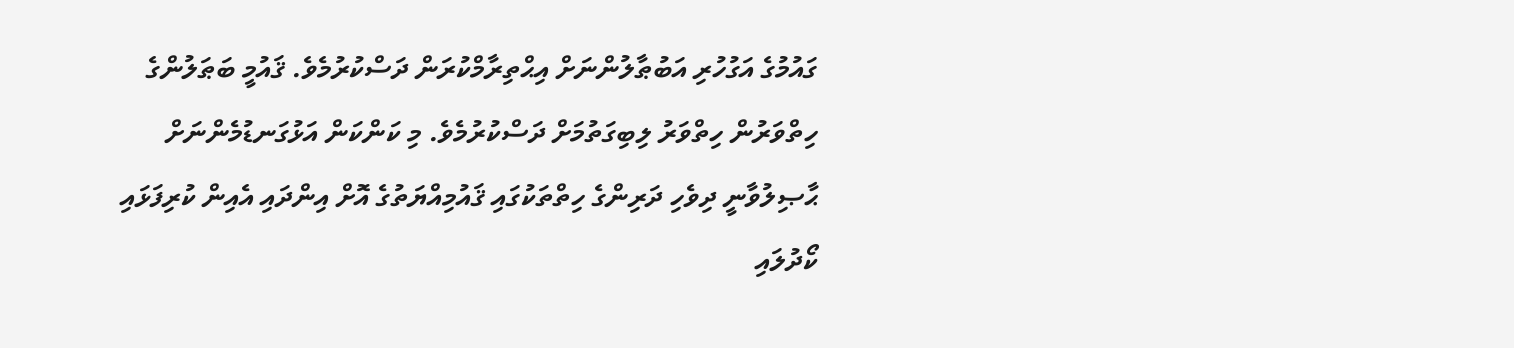ގައުމުގެ އަގުހުރި އަބުޠާލުންނަށް އިޙްތިރާމްކުރަން ދަސްކުރުމެވެ. ޤައުމީ ބަޠަލުންގެ ހިތްވަރުން ހިތްވަރު ލިބިގަތުމަށް ދަސްކުރުމެވެ. މި ކަންކަން އަޅުގަނޑުމެންނަށް ޙާޞިލުވާނީ ދިވެހި ދަރިންގެ ހިތްތަކުގައި ޤައުމިއްޔަތުގެ އޮށް އިންދައި އެއިން ކުރިފަޅައި ކޯދުލައި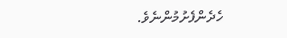ހެދެންފެށުމުންނެވެ.